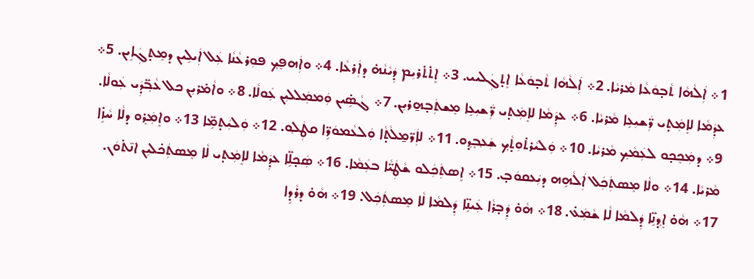1܀ ܐܲܠܵܗܵܐ ܬܵܒ̣ܘܿܥܵܐ ܡܵܪܝܵܐ. 2܀ ܐܲܠܵܗܵܐ ܬܵܒ̣ܘܿܥܵܐ ܐܸܬ̣ܓܲܠܝܝ. 3܀ ܐܸܬ̇ܬ̇ܪܝܼܡ ܕܲܝܵܢܵܗ̇ ܕܐܲܪܥܵܐ. 4܀ ܘܐܲܗܦܸܟ݂ ܦܘܼܪܥܵܢܵܐ ܥܲܠ ܐܲܝܠܹܝܢ ܕܡܸܬ̣ܓܲܐܹܝܢ. 5܀ ܥܕܲܡܵܐ ܠܐܸܡܲܬ̣ܝ ܪ̈ܲܫܝܼܥܹܐ ܡܵܪܝܵܐ. 6܀ ܥܕܲܡܵܐ ܠܐܸܡܲܬ̣ܝ ܪ̈ܲܫܝܼܥܹܐ ܡܸܫܬܲܒ̣ܗ̱ܪܝܼܢ. 7܀ ܓܵܣܹ̇ܝܢ ܘܲܡܡܲܠܠܝܼܢ ܥܲܘܠܵܐ. 8܀ ܘܐܵܡ̇ܪܝܼܢ ܟܠ ܥܵܒ݂̈ܕܲܝ ܥܲܘܠܵܐ. 9܀ ܕܡܲܟܸܟ̣ܘ ܠܥܲܡܵܟ݂ ܡܵܪܝܵܐ. 10܀ ܘܲܠܝܵܪܬ̇ܘܼܬ̣ܵܟ݂ ܫܲܥ݂ܒܸܕ݂ܘ. 11܀ ܠܐܲܪ̈ܡ̱ܠܵܬ̣ܵܐ ܘܲܠܥܵܡܘܿܪܹ̈ܐ ܩܛܲܠ݂ܘ. 12܀ ܘܲܠܝܲܬ̣ܡܹ̈ܐ 13܀ ܘܐܸܡܲܪ݂ܘ ܕܠܵܐ ܚܵܙܹ̇ܐ ܡܵܪܝܵܐ. 14܀ ܘܠܵܐ ܡܸܣܬܲܟܲܠ ܐܲܠܵܗܹܗ ܕܝܲܥܩܘܿܒ̣. 15܀ ܐܸܣܬܲܟܲܠܘ ܫܵܛܲܝ̈ܵܐ ܒܥܲܡܵܐ. 16܀ ܣܲܟ̣ܠܹ̈ܐ ܥܕܲܡܵܐ ܠܐܸܡܲܬ̣ܝ ܠܵܐ ܡܸܣܬܲܟ̇ܠܝܼܢ ܐܢ̄ܬ̇ܘܿܢ. 17܀ ܗܵܘ̇ ܐܸܕ݂ܢܹ̈ܐ ܕܲܠܡܵܐ ܠܵܐ ܫܵܡܲܥ̇. 18܀ ܗܵܘ̇ ܕܲܒ̣ܪܵܐ ܥܲܝܢܹ̈ܐ ܕܲܠܡܵܐ ܠܵܐ ܡܸܣܬܲܟܲܠ. 19܀ ܗܵܘ̇ ܕܪܵܕܹܐ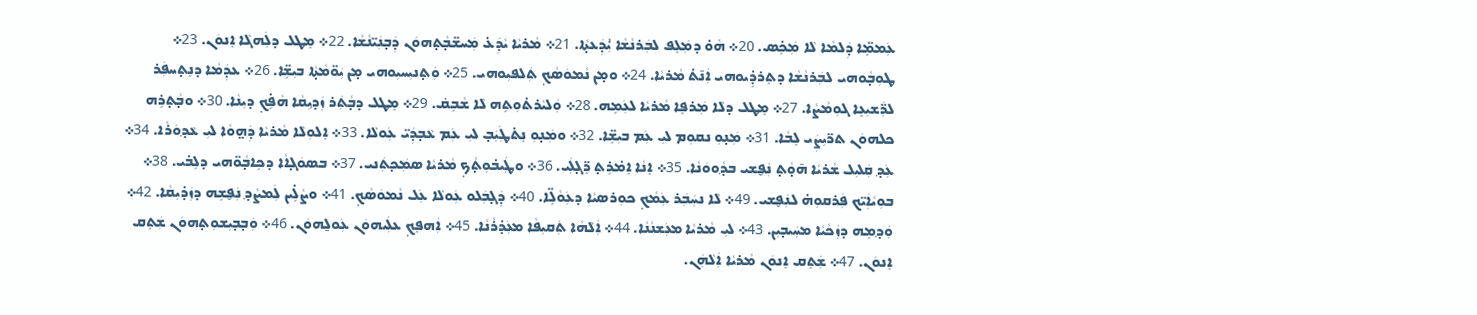ܥܲܡܡܹ̈ܐ ܕܲܠܡܵܐ ܠܵܐ ܡܲܟܸ̇ܣ. 20܀ ܗܵܘ̇ ܕܡܲܠܸܦ ܠܒܲܪܢܵܫܵܐ ܝܑܼܕܲܥܬ̣ܵܐ. 21܀ ܡܵܪܝܵܐ ܝܵܕܲܥ̇ ܡܲܚܫ̈ܒ̣ܵܬ̣ܗܘܿܢ ܕܲܒ̣ܢܲܝ̈ܢܵܫܵܐ. 22܀ ܡܸܛܠ ܕܠܲܗܓܵܐ ܐܸܢܘܿܢ. 23܀ ܛܘܼܒ̣ܵܘܗܝ ܠܒܲܪܢܵܫܵܐ ܕܬܸܪܕܹ̇ܝܘܗܝ ܐܲܢ̄ܬ̇ ܡܵܪܝܵܐ. 24܀ ܘܡ̣ܢ ܢܵܡܘܿܣܵܟ݂ ܬܲܠܦܝܼܘܗܝ. 25܀ ܘܲܬ̣ܢܝܼܚܝܼܘܗܝ ܡ̣ܢ ܝܲܘ̈ܡܵܬ̣ܵܐ ܒܝܼܫܹ̈ܐ. 26܀ ܥܕܲܡܵܐ ܕܢܸܬ̣ܚܦܲܪ ܠܪ̈ܲܫܝܼܥܹܐ ܓܘܼܡܵܨܵܐ. 27܀ ܡܸܛܠ ܕܠܵܐ ܡܲܪܦܸܐ ܡܵܪܝܵܐ ܠܥܲܡܹܗ. 28܀ ܘܲܠܝܵܪܬ̇ܘܼܬܹܗ ܠܵܐ ܫܵܒܹܩ݁. 29܀ ܡܸܛܠ ܕܒ̣ܵܬܲܪ ܙܲܕ݂ܝܼܩܵܐ ܗܵܦܹ̇ܟ݂ ܕܝܼܢܵܐ. 30܀ ܘܒ̣ܵܬ̣ܪܹܗ ܟܠܗܘܿܢ ܬܪ̈ܝܼܨܲܝ ܠܸܒܵܐ. 31܀ ܡܲܢ̣ܘܼ ܢܩܘܼܡ ܠܝܼ ܥܲܡ ܒܝܼܫܹ̈ܐ. 32܀ ܘܡܲܢ̣ܘܼ ܢܸܬ̇ܛܲܝܲܒ̣ ܠܝܼ ܥܲܡ ܥܵܒ̣ܕܲܝ̈ ܥܲܘܠܵܐ. 33܀ ܐܸܠܘܼܠܵܐ ܡܵܪܝܵܐ ܕܲܗ̤ܘܵܐ ܠܝܼ ܥܵܕ݂ܘܿܪܵܐ. 34܀ ܥܲܕ݂ ܩܲܠܝܼܠ ܫܵܪܝܵܐ ܗ̄ܘ̣ܵܬ̣ ܢܲܦ̮ܫܝ ܒܕ݂ܵܘܘܿܢܵܐ. 35܀ ܐܸܢܵܐ ܐܸܡ̇ܪܹܬ̣ ܪܸ̈ܓ̣ܠܲܝ. 36܀ ܘܛܲܝܒ̇ܘܼܬ̣ܵܟ݂ ܡܵܪܝܵܐ ܣܡܲܟ̣ܬܲܢܝ. 37܀ ܒܣܘܿܓ̣ܐܵܐ ܕܟܹܐܒ̣ܵܘ̈ܗܝ ܕܠܹܒ̇ܝ. 38܀ ܒܘܼܝܵܐܲܝ̈ܟ ܦܲܪܩܘܼܗ̇ ܠܢܲܦ̮ܫܝ. 49܀ ܠܵܐ ܢܚܲܒܲܪ ܥܲܡܵܟ݂ ܟܘܼܪܣܝܵܐ ܕܥܲܘܵܠܹ̈ܐ. 40܀ ܕܲܓ̣ܒܲܠܘ ܥܲܘܠܵܐ ܥܲܠ ܢܵܡܘܿܣܵܟ݂. 41܀ ܘܨܵܠܹ̇ܝܢ ܠܲܡܨܵܕ݂ ܢܲܦ̮ܫܹܗ ܕܙܲܕ̇ܝܼܩܵܐ. 42܀ ܘܲܕ݂ܡܹܗ ܕܙܲܟܵܝܵܐ ܡܚܲܝܒ̣ܝܼܢ. 43܀ ܠܝܼ ܡܵܪܝܵܐ ܡܥܲܫܢܵܢܵܐ. 44܀ ܐܲܠܵܗܵܐ ܬܲܩܝܼܦܵܐ ܡܥܲܕ̇ܪܵܢܵܐ. 45܀ ܐܲܗܦܸܟ݂ ܥܠܲܝܗܘܿܢ ܥܲܘܠ̱ܗܘܿܢ. 46܀ ܘܲܒ̣ܒ̣ܝܼܫܘܼܬ̣ܗܘܿܢ ܫܲܬܸܩ ܐܸܢܘܿܢ. 47܀ ܫܲܬܸܩ ܐܸܢܘܿܢ ܡܵܪܝܵܐ ܐܲܠܵܗܲܢ.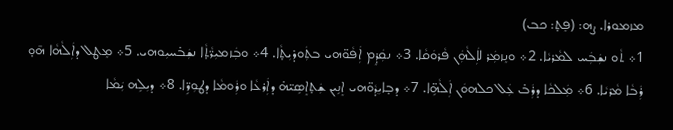ܡܙܡܘܪܐ. ܨܗ: (ܦܸܬ̣: ܟܒ)
1܀ ܬܵܘ ܢܫܲܒܲܚ ܠܡܵܪܝܵܐ. 2܀ ܘܢܸܙܡܲܪ ܠܐܲܠܵܗܲܢ ܦܵܪܘܿܩܵܐ. 3܀ ܢܩܲܕܸ̇ܡ ܐܲܦܵܘ̈ܗܝ ܒܬܲܘܕ̇ܝܼܬ̣ܵܐ. 4܀ ܘܒܲܙܡܝܼܪ̈ܵܬ̣ܵܐ ܢܫܲܒ̇ܚܝܼܘܗܝ. 5܀ ܡܸܛܠ ܕܐܲܠܵܗܵܐ ܗ̄ܘ̣ ܪܲܒܵܐ ܡܵܪܝܵܐ. 6܀ ܡܲܠܟܵܐ ܕܪܲܒ̇ ܥܲܠ ܟܠܗܘܿܢ ܐܲܠܵܗܹ̈ܐ. 7܀ ܕܒ̣ܐܝܼܕ݂ܵܘ̈ܗܝ ܐܸܢܹܝܢ ܫܲܬ̣ܐܸܣܹܝ̈ܗ̇ ܕܐܲܪܥܵܐ ܘܪܲܘܡܵܐ ܕܛܘܼܪܹ̈ܐ. 8܀ ܕܝܼܠܹܗ ܝܲܡܵܐ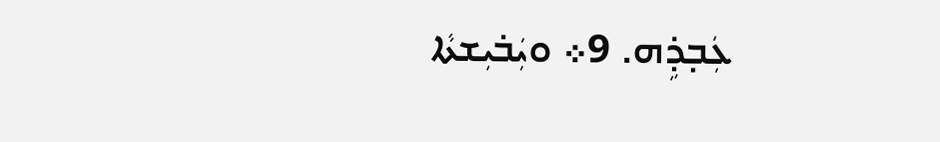ܥܲܒ̣ܕܹ̇ܗ. 9܀ ܘܝܲܒ̇ܝܼܫܬܵܐ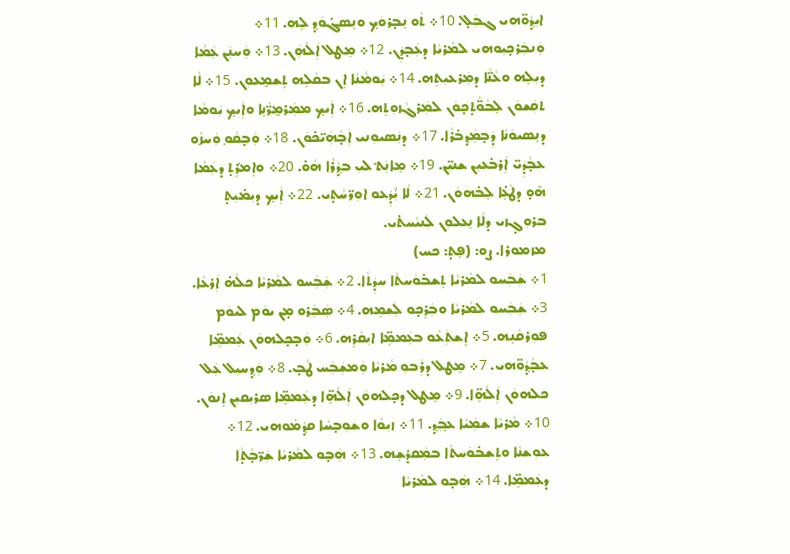ܐܝܼܕ݂ܵܘ̈ܗܝ ܓܒܲܠ̣. 10܀ ܬܵܘ ܢܸܒ̣ܪܘܿܟ݂ ܘܢܸܣܓ̇ܘܿܕ݂ ܠܹܗ. 11܀ ܘܲܢܒܲܪܟ̣ܝܼܘܗܝ ܠܡܵܪܝܵܐ ܕܥܲܒ̣ܕܲܢ. 12܀ ܡܸܛܠ ܐܲܠܵܗܲܢ. 13܀ ܘܲܚܢܲܢ ܥܲܡܵܐ ܕܝܼܠܹܗ ܘܥܵܢ̈ܵܐ ܕܡܲܪܥܝܼܬܹܗ. 14܀ ܝܲܘܡܵܢܵܐ ܐܸܢ ܒܩܵܠܹܗ ܬܸܫܡ̱ܥܘܼܢ. 15܀ ܠܵܐ ܬܩܲܫܘܿܢ ܠܸܒܵܘ̈ܵܬ̣ܟ̣ܘܿܢ ܠܡܲܪܓܵܙܘܼܬܹܗ. 16܀ ܐܲܝܟ݂ ܡܡܲܪܡ̱ܪ̈ܵܢܹܐ ܘܐܲܝܟ݂ ܝܲܘܡܵܐ ܕܢܸܣܝܘܿܢܵܐ ܕܲܒ̣ܡܲܕ݂ܒ̇ܪܵܐ. 17܀ ܕܢܲܣܝܘܼܢܝ ܐܲܒ̣ܵܗܲܝ̈ܟ̇ܘܿܢ. 18܀ ܘܲܒ̣ܩܵܘ݂ ܘܲܚܙ݂ܵܘ ܥܒ̣ܵܕܲܝ̈ ܐܲܪܒ̇ܥܝܼܢ ܫܢܝܼ̈ܢ. 19܀ ܡܸܐܢܲܬ݀ ܠܝܼ ܒܕ݂ܵܪܵܐ ܗܵܘ̇. 20܀ ܘܐܸܡ݁ܪܹܬ̣ ܕܥܲܡܵܐ ܗ̄ܘ̣ ܕܛܵܥܹ̇ܐ ܠܸܒ̇ܗܘܿܢ. 21܀ ܠܵܐ ܝܑܼܕܲܥܘ ܐܘܼܪ̈ܚܵܬ̣ܝ. 22܀ ܐܲܝܟ݂ ܕܝܼܡ̇ܝܼܬ̣ ܒܪܘܼܓ̣ܙܝ ܕܠܵܐ ܢܸܥܠܘܼܢ ܠܲܢܝܵܚܬ̇ܝ.
ܡܙܡܘܪܐ. ܨܘ: (ܦܸܬ̣: ܟܚ)
1܀ ܫܲܒܲܚܘ ܠܡܵܪܝܵܐ ܬܸܫܒ̇ܘܿܚܬܵܐ ܚܕܲܬܵܐ. 2܀ ܫܲܒܲܚܘ ܠܡܵܪܝܵܐ ܟܠܵܗ̇ ܐܲܪܥܵܐ. 3܀ ܫܲܒܲܚܘ ܠܡܵܪܝܵܐ ܘܒܲܪܸܟ̣ܘ ܠܲܫܡܹܗ. 4܀ ܣܲܒܲܪܘ ܡ̣ܢ ܝܘܿܡ ܠܝܘܿܡ ܦܘܼܪܩܵܢܹܗ. 5܀ ܐܸܫܬܲܥܵܘ ܒܥܲܡܡܹ̈ܐ ܐܝܼܩܵܪܹܗ. 6܀ ܘܲܒ̣ܟ̣ܠܗܘܿܢ ܥܲܡܡܹ̈ܐ ܥܒ̣ܵܕ݂ܵܘ̈ܗܝ. 7܀ ܡܸܛܠ ܕܪܲܒܘܼ ܡܵܪܝܵܐ ܘܲܡܫܲܒܲܚ ܛܵܒ̣. 8܀ ܘܲܕ݂ܚܝܼܠ ܥܲܠ ܟܠܗܘܿܢ ܐܲܠܵܗܹ̈ܐ. 9܀ ܡܸܛܠ ܕܟ̣ܠܗܘܿܢ ܐܲܠܵܗܹ̈ܐ ܕܥܲܡܡܹ̈ܐ ܣܪܝܼܩܝܼܢ ܐܸܢܘܿܢ. 10܀ ܡܵܪܝܵܐ ܫܡܲܝܵܐ ܥܒ݂ܲܕ݂. 11܀ ܙܝܼܘܵܐ ܘܫܘܼܒ̣ܚܵܐ ܩܕ݂ܵܡܵܘܗܝ. 12܀ ܥܘܼܫܢܵܐ ܘܬܸܫܒ̇ܘܿܚܬܵܐ ܒܡܲܩܕ̇ܫܹܗ. 13܀ ܗܲܒ̣ܘ ܠܡܵܪܝܵܐ ܫܲܪ̈ܒ̣ܵܬ̣ܵܐ ܕܥܲܡܡܹ̈ܐ. 14܀ ܗܲܒ̣ܘ ܠܡܵܪܝܵܐ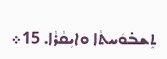ܬܸܫܒ̇ܘܿܚܬܵܐ ܘܐܝܼܩܵܪܵܐ. 15܀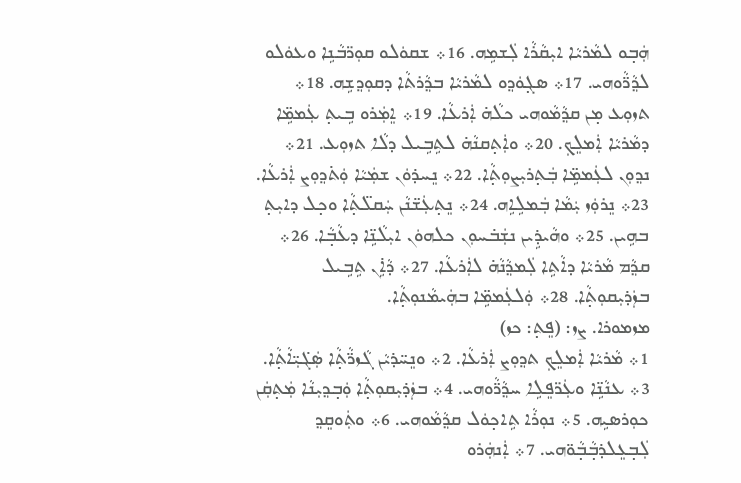ܗܲܒ̣ܘ ܠܡܵܪܝܵܐ ܐܝܼܩܵܪܵܐ ܠܲܫܡܹܗ. 16܀ ܫܩܘܿܠܘ ܩܘܼܪ̈ܒܵܢܹܐ ܘܥܘܿܠܘ ܠܕ݂ܵܪ̈ܵܘܗܝ. 17܀ ܣܓ̣ܘܿܕ݂ܘ ܠܡܵܪܝܵܐ ܒܕ݂ܵܪܬܵܐ ܕܩܘܼܕ݂ܫܹܗ. 18܀ ܬܙܘܼܥ ܡ̣ܢ ܩܕ݂ܵܡܵܘܗܝ ܟܠܵܗ̇ ܐܲܪܥܵܐ. 19܀ ܐܸܡܲܪܘ ܒܹܝܬ̣ ܥܲܡܡܹ̈ܐ ܕܡܵܪܝܵܐ ܐܲܡܠܸܟ݂. 20܀ ܘܐܲܬ̣ܩܢܵܗ̇ ܠܬܹܒܹܝܠ ܕܠܵܐ ܬܙܘܼܥ. 21܀ ܢܕ݂ܘܼܢ ܠܥܲܡܡܹ̈ܐ ܒܲܬ̣ܪܝܼܨܘܼܬ̣ܵܐ. 22܀ ܢܸܚܕ̇ܘܿܢ ܫܡܲܝܵܐ ܘܲܬ̇ܕ݂ܘܼܨ ܐܲܪܥܵܐ. 23܀ ܢܸܪܘܲܙ ܝܲܡܵܐ ܒܲܡܠܹܐܹܗ. 24܀ ܢܸܬ̣ܥܲܫ̈ܢܵܢ ܚܲܩܠ̈ܬ̣ܵܐ ܘܟ̣ܠ ܕܐܝܼܬ̣ ܒܗܹܝܢ. 25܀ ܘܗܵܝܕܹ̇ܝܢ ܢܫܲܒ̇ܚܘܼܢ ܟܠܗܘܿܢ ܐܝܼܠܵܢܹ̈ܐ ܕܥܵܒ̣ܵܐ. 26܀ ܩܕ݂ܵܡ ܡܵܪܝܵܐ ܕܐܵܬܹܐ ܠܲܡܕ݂ܵܢܵܗ̇ ܠܐܲܪܥܵܐ. 27܀ ܕܵܐܹ̇ܢ ܬܹܒܹܝܠ ܒܙܲܕ̇ܝܼܩܘܼܬ̣ܵܐ. 28܀ ܘܲܠܥܲܡܡܹ̈ܐ ܒܗܲܝܡܵܢܘܼܬ̣ܵܐ.
ܡܙܡܘܪܐ. ܨܙ: (ܦܸܬ̣: ܟܙ)
1܀ ܡܵܪܝܵܐ ܐܲܡܠܸܟ݂ ܬܕ݂ܘܼܨ ܐܲܪܥܵܐ. 2܀ ܘܢܸܚ̈ܕ̇ܝܵܢ ܓܵܙܪ̈ܵܬ̣ܵܐ ܣܲܓ̇ܝܼ̈ܐܵܬ̣ܵܐ. 3܀ ܥܢܵܢܹ̈ܐ ܘܥܲܪ̈ܦܸܠܹܐ ܚܕ݂ܵܪ̈ܵܘܗܝ. 4܀ ܒܙܲܕ̇ܝܼܩܘܼܬ̣ܵܐ ܘܲܒ̣ܕ݂ܝܼܢܵܐ ܡܲܬ̣ܩܲܢ ܟܘܼܪܣܝܹܗ. 5܀ ܢܘܼܪܵܐ ܬܹܐܟ̣ܘܿܠ ܩܕ݂ܵܡܵܘܗܝ. 6܀ ܘܬܲܘܩܸܕ݂ ܠܲܒ̣ܥܸܠܕ̇ܒ̣ܵܒ̣ܵܘ̈ܗܝ. 7܀ ܐܲܢܗܲܪܘ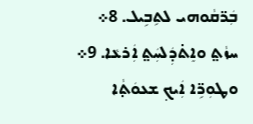ܒܲܪ̈ܩܵܘܗܝ ܠܬܹܒܹܝܠ. 8܀ ܚܙܵܬ݀ ܘܐܸܬ̇ܕܲܠܚܲܬ݀ ܐܲܪܥܵܐ. 9܀ ܘܛܘܼܪܹ̈ܐ ܐܲܝܟ݂ ܫܥܘܿܬ̣ܵܐ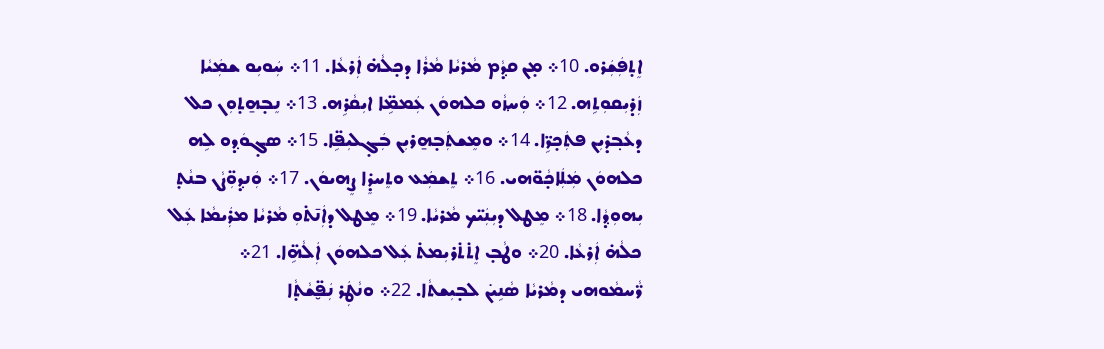ܐܸܬ̣ܦܲܫܲܪܘ. 10܀ ܡ̣ܢ ܩܕ݂ܵܡ ܡܵܪܝܵܐ ܡܵܪܵܐ ܕܟ̣ܠܵܗ̇ ܐܲܪܥܵܐ. 11܀ ܚܲܘܝܼܘ ܫܡܲܝܵܐ ܙܲܕ̇ܝܼܩܘܼܬܹܗ. 12܀ ܘܲܚ݂ܙܵܘ ܟܠܗܘܿܢ ܥܲܡܡܹ̈ܐ ܐܝܼܩܵܪܹܗ. 13܀ ܢܸܒ̣ܗ̱ܬ̣ܘܼܢ ܟܠ ܕܥܵܒ݂ܕ̇ܝܼܢ ܦܬܲܟ̣ܪܹ̈ܐ. 14܀ ܘܡܸܫܬܲܒ̣ܗ̱ܪܝܼܢ ܒܲܓ̣ܠܝܼܦܹ̈ܐ. 15܀ ܣܓ̣ܘܿܕ݂ܘ ܠܹܗ ܟܠܗܘܿܢ ܡܲܠܲܐܟ̣ܵܘ̈ܗܝ. 16܀ ܬܸܫܡܲܥ ܘܬܸܚܕܸ̇ܐ ܨܸܗܝܘܿܢ. 17܀ ܘܲܢܕ݂ܘܼ̈ܨܵܢ ܒܢܵܬ̣ ܝܼܗܘܼܕ݂ܵܐ. 18܀ ܡܸܛܠ ܕܝܼܢܲܝ̈ܟ ܡܵܪܝܵܐ. 19܀ ܡܸܛܠ ܕܐܲܢ̄ܬ̇ܘܼ ܡܵܪܝܵܐ ܡܪܲܝܡܵܐ ܥܲܠ ܟܠܵܗ̇ ܐܲܪܥܵܐ. 20܀ ܘܛܵܒ̣ ܐܸܬ̇ܬ̇ܪܝܼܡܬ̇ ܥܲܠ ܟܠܗܘܿܢ ܐܲܠܵܗܹ̈ܐ. 21܀ ܪ̈ܵܚܡܵܘܗܝ ܕܡܵܪܝܵܐ ܣܵܢܹܝ݁ܢ ܠܒ̣ܝܼܫܬܵܐ. 22܀ ܘܢܵܛܲܪ ܢܲܦ̮̈ܫܵܬ̣ܵܐ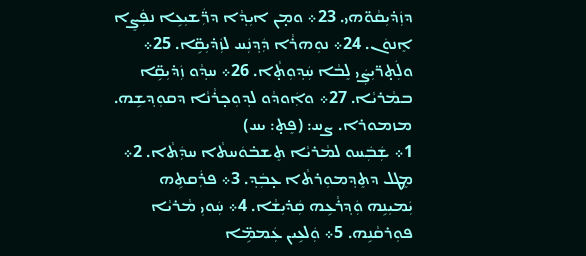ܕܙܲܕ̇ܝܼܩܵܘ̈ܗܝ. 23܀ ܘܡ̣ܢ ܐܝܼܕ݂ܵܐ ܕܪ̈ܲܫܝܼܥܹܐ ܢܦܲܨܸܐ ܐܸܢܘܿܢ. 24܀ ܢܘܼܗܪܵܐ ܕܲܕ݂ܢܲܚ ܠܙܲܕ̇ܝܼܩܹ̈ܐ. 25܀ ܘܠܲܬ̣ܪ̈ܝܼܨܲܝ ܠܸܒܵܐ ܚܲܕ݂ܘܼܬ̣ܵܐ. 26܀ ܚܕ݂ܵܘ ܙܲܕ̇ܝܼܩܹ̈ܐ ܒܡܵܪܝܵܐ. 27܀ ܘܐܲܘܕܵܘ ܠܕ݂ܘܼܟ̣ܪܵܢܵܐ ܕܩܘܼܕ݂ܫܹܗ.
ܡܙܡܘܪܐ. ܨܚ: (ܦܸܬ̣: ܝܚ)
1܀ ܫܲܒܲܚܘ ܠܡܵܪܝܵܐ ܬܸܫܒ̇ܘܿܚܬܵܐ ܚܕܲܬܵܐ. 2܀ ܡܸܛܠ ܕܬܸܕ݂ܡܘܼܪܬܵܐ ܥ̣ܒܲܕ݂. 3܀ ܦܪܲܩܬܹܗ ܝܲܡܝܼܢܹܗ ܘܲܕ݂ܪܵܥܹܗ ܩܲܕ̇ܝܼܫܵܐ. 4܀ ܚܲܘܝܼ ܡܵܪܝܵܐ ܦܘܼܪܩܵܢܹܗ. 5܀ ܘܲܠܥܹܝܢ ܥܲܡܡܹ̈ܐ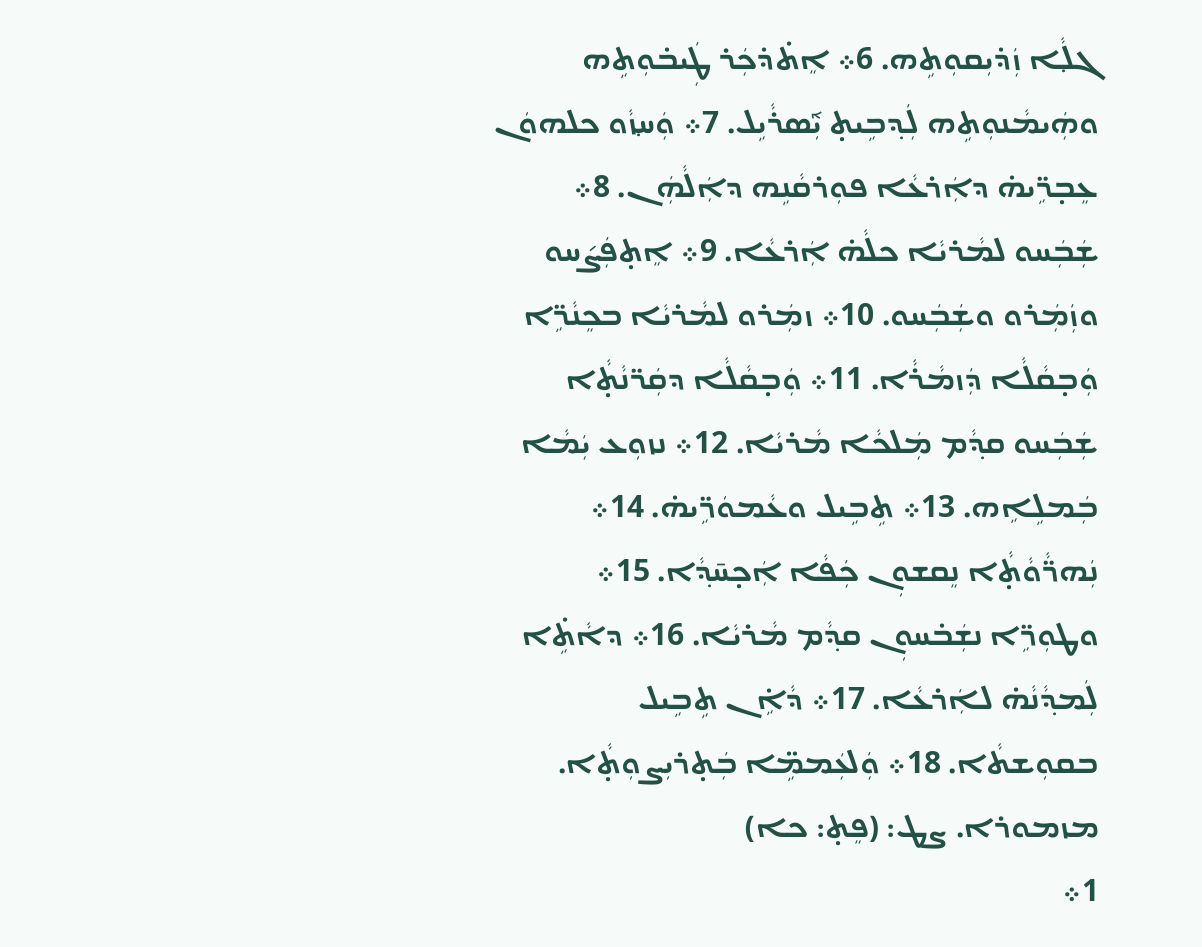ܓܠ݂ܵܐ ܙܲܕ̇ܝܼܩܘܼܬܹܗ. 6܀ ܐܸܬ̇ܕ̇ܟܲܪ ܛܲܝܒ̇ܘܼܬܹܗ ܘܗܲܝܡܵܢܘܼܬܹܗ ܠܲܕ݂ܒܹܝܬ̣ ܝܑܼܣܪܵܝܹܠ. 7܀ ܘܲܚ݂ܙܵܘ ܟܠܗܘܿܢ ܥܸܒ̣ܪܹ̈ܝܗ̇ ܕܐܲܪܥܵܐ ܦܘܼܪܩܵܢܹܗ ܕܐܲܠܵܗܲܢ. 8܀ ܫܲܒܲܚܘ ܠܡܵܪܝܵܐ ܟܠܵܗ̇ ܐܲܪܥܵܐ. 9܀ ܐܸܬ̣ܦܲܨ݇ܚܘ ܘܙܲܡܲܪܘ ܘܫܲܒܲܚܘ. 10܀ ܙܡܲܪܘ ܠܡܵܪܝܵܐ ܒܟܸܢܵܪܹ̈ܐ ܘܲܒ̣ܩܵܠܵܐ ܕܲܙܡܵܪܵܐ. 11܀ ܘܲܒ̣ܩܵܠܵܐ ܕܩܲܪ̈ܢܵܬ̣ܵܐ ܫܲܒܲܚܘ ܩܕ݂ܵܡ ܡܲܠܟܵܐ ܡܵܪܝܵܐ. 12܀ ܢܙܘܼܥ ܝܲܡܵܐ ܒܲܡܠܹܐܹܗ. 13܀ ܬܹܒܹܝܠ ܘܥܵܡܘܿܪܹ̈ܝܗ̇. 14܀ ܢܲܗܪ̈ܵܘܵܬ̣ܵܐ ܢܸܩܫܘܼܢ ܟܲܦܵܐ ܐܲܟ̣ܚ̄ܕ݂ܵܐ. 15܀ ܘܛܘܼܪܹ̈ܐ ܢܫܲܒ̇ܚܘܼܢ ܩܕ݂ܵܡ ܡܵܪܝܵܐ. 16܀ ܕܐܵܬܹ̇ܐ ܠܲܡܕ݂ܵܢܵܗ̇ ܠܐܲܪܥܵܐ. 17܀ ܕܵܐܹ̇ܢ ܬܹܒܹܝܠ ܒܩܘܼܫܬܵܐ. 18܀ ܘܲܠܥܲܡܡܹ̈ܐ ܒܲܬ̣ܪܝܼܨܘܼܬ̣ܵܐ.
ܡܙܡܘܪܐ. ܨܛ: (ܦܸܬ̣: ܟܐ)
1܀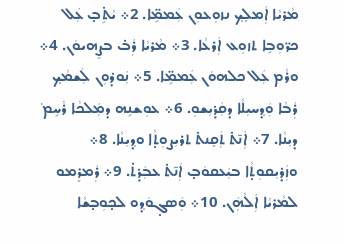ܡܵܪܝܵܐ ܐܲܡܠܸܟ݂ ܢܙܘܼܥܘܼܢ ܥܲܡܡܹ̈ܐ. 2܀ ܝܵܬܹ̇ܒ̣ ܥܲܠ ܟܪ̈ܘܼܒܹܐ ܬܙܘܼܥ ܐܲܪܥܵܐ. 3܀ ܡܵܪܝܵܐ ܪܲܒ̇ ܒܨܸܗܝܘܿܢ. 4܀ ܘܪܵܡ ܥܲܠ ܟܠܗܘܿܢ ܥܲܡܡܹ̈ܐ. 5܀ ܢܲܘܕ̇ܘܼܢ ܠܲܫܡܵܟ݂ ܪܲܒܵܐ ܘܲܕ݂ܚܝܼܠܵܐ ܕܩܲܕ̇ܝܼܫܘܼ. 6܀ ܥܘܼܫܢܹܗ ܕܡܲܠܟܵܐ ܪܵܚܹܡ݁ ܕܝܼܢܵܐ. 7܀ ܐܲܢ̄ܬ̇ ܬܲܩܸܢܬ̇ ܬܪܝܼܨܘܼܬ̣ܵܐ ܘܕ݂ܝܼܢܵܐ. 8܀ ܘܙܲܕ̇ܝܼܩܘܼܬ̣ܵܐ ܒܝܲܥܩܘܿܒ̣ ܐܲܢ̄ܬ̇ ܥܒܲܕ̇ܬ̇. 9܀ ܪܲܡܪܸܡܘ ܠܡܵܪܝܵܐ ܐܲܠܵܗܲܢ. 10܀ ܘܲܣܓ̣ܘܿܕ݂ܘ ܠܟ̣ܘܼܒ̣ܫܵܐ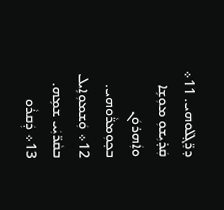ܕܪܸ̈ܓ̣ܠܵܘܗܝ. 11܀ ܩܲܕ̇ܝܼܫܘܼ ܡܘܼܫܹܐ ܘܐܲܗܪܘܿܢ ܒܟ̣ܘܼܡܪ̈ܵܘܗܝ. 12܀ ܘܲܫܡܘܼܐܹܝܠ ܒܩܵܪ̈ܝܲܝ ܫܡܹܗ. 13܀ ܕܲܩܪܵܘ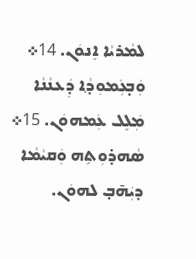ܠܡܵܪܝܵܐ ܐܸܢܘܿܢ. 14܀ ܘܲܒ̣ܥܲܡܘܼܕ݂ܵܐ ܕܲܥܢܵܢܵܐ ܡܲܠܸܠ ܥܲܡܗܘܿܢ. 15܀ ܣܵܗܕ̇ܘܼܬܹܗ ܘܲܩܝܵܡܵܐ ܕܝܲܗ̄ܒ̣ ܠܗܘܿܢ.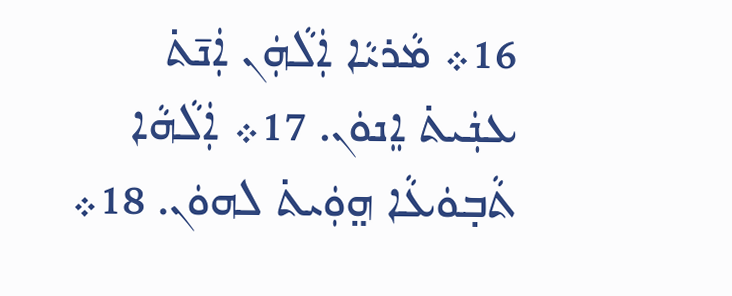16܀ ܡܵܪܝܵܐ ܐܲܠܵܗܲܢ ܐܲܢ̄ܬ̇ ܥܢܲܝܬ̇ ܐܸܢܘܿܢ. 17܀ ܐܲܠܵܗܵܐ ܬܵܒ̣ܘܿܥܵܐ ܗ̤ܘܲܝܬ̇ ܠܗܘܿܢ. 18܀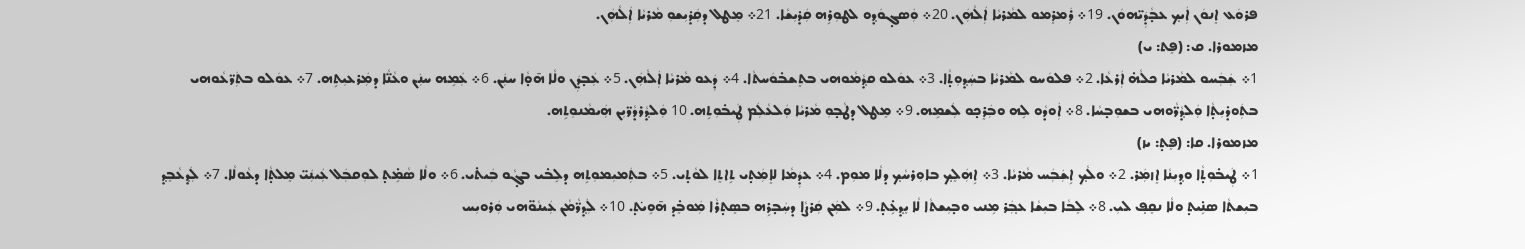ܦܪܘܿܥ ܐܸܢܘܿܢ ܐܲܝܟ݂ ܥܒ̣ܵܕܲܝ̈ܗܘܿܢ. 19܀ ܪܲܡܪܸܡܘ ܠܡܵܪܝܵܐ ܐܲܠܵܗܲܢ. 20܀ ܘܲܣܓ̣ܘܿܕ݂ܘ ܠܛܘܼܪܹܗ ܩܲܕ̇ܝܼܫܵܐ. 21܀ ܡܸܛܠ ܕܩܲܕ̇ܝܼܫܘܼ ܡܵܪܝܵܐ ܐܲܠܵܗܲܢ.
ܡܙܡܘܪܐ. ܩ: (ܦܸܬ: ܝ)
1܀ ܫܲܒܲܚܘ ܠܡܵܪܝܵܐ ܟܠܵܗ̇ ܐܲܪܥܵܐ. 2܀ ܦܠܘܿܚܘ ܠܡܵܪܝܵܐ ܒܚܲܕ݂ܘܼܬ̣ܵܐ. 3܀ ܥܘܿܠܘ ܩܕ݂ܵܡܵܘܗܝ ܒܬܸܫܒ̇ܘܿܚܬܵܐ. 4܀ ܕܲܥܘ ܡܵܪܝܵܐ ܐܲܠܵܗܲܢ. 5܀ ܥܲܒ̣ܕܲܢ ܘܠܵܐ ܗ̄ܘ̣ܵܐ ܚܢܲܢ. 6܀ ܥܲܡܹܗ ܚܢܲܢ ܘܥܵܢ̈ܵܐ ܕܡܲܪܥܝܼܬܹܗ. 7܀ ܥܘܿܠܘ ܒܬܲܪ̈ܥܵܘܗܝ ܒܬܲܘܕ̇ܝܼܬ̣ܵܐ ܘܲܠܕ݂ܵܪ̈ܵܘܗܝ ܒܫܘܼܒ̣ܚܵܐ. 8܀ ܐܲܘܕܵܘ ܠܹܗ ܘܒܲܪܸܟ̣ܘ ܠܲܫܡܹܗ. 9܀ ܡܸܛܠ ܕܛܵܒ̣ܘܼ ܡܵܪܝܵܐ ܘܲܠܥܵܠܲܡ ܛܲܝܒ̇ܘܼܬܹܗ. 10 ܘܲܠܕ݂ܵܪܕܵܪ̈ܝܼܢ ܗܲܝܡܵܢܘܼܬܹܗ.
ܡܙܡܘܪܐ. ܩܐ: (ܦܸܬ̣: ܝܙ)
1܀ ܛܲܝܒ̇ܘܼܬ̣ܵܐ ܘܕ݂ܝܼܢܵܐ ܐܸܙܡܲܪ. 2܀ ܘܠܵܟ݂ ܐܹܫܲܒܲܚ ܡܵܪܝܵܐ. 3܀ ܐܹܗܲܠܸܟ݂ ܒܐܘܼܪܚܵܟ݂ ܕܠܵܐ ܡܘܼܡ. 4܀ ܥܕܲܡܵܐ ܠܐܸܡܲܬ̣ܝ ܬܹܐܬܸܐ ܠܘܵܬ̣ܝ. 5܀ ܒܬܲܡܝܼܡܘܼܬܹܗ ܕܠܹܒ̇ܝ ܒܓ̣ܵܘ ܒܲܝܬ̇ܝ. 6܀ ܘܠܵܐ ܣܵܡܹ̇ܬ̣ ܠܘܼܩܒܲܠ ܥܲܝܢܲܝ̈ ܡܸܠܬ̣ܵܐ ܕܥܵܘܠܵܐ. 7܀ ܠܲܕ݂ܥܵܒܸܕ݂ ܒܝܼܫܬܵܐ ܣܢܹ̇ܝܬ̣ ܘܠܵܐ ܢܩܸܦ݂ ܠܝܼ. 8܀ ܠܸܒܵܐ ܒܝܼܫܵܐ ܥܒ݂ܲܪ ܡܹܢܝ ܘܒ̣ܝܼܫܬܵܐ ܠܵܐ ܝܸܕ݂ܥܹ̇ܬ̣. 9܀ ܠܡܲܢ ܩܲܪܨܵܐ ܕܚܲܒ̣ܪܹܗ ܒܣܸܬ̣ܪܵܐ ܡܲܘܒܸ̇ܕ ܗ̄ܘܹܝ݁ܬ̣. 10܀ ܠܲܕ݂ܪ̈ܵܡܵܢ ܥܲܝܢܵܘ̈ܗܝ ܘܲܪܘܝܼܚ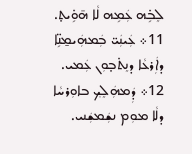ܠܸܒܹ̇ܗ ܥܲܡܹܗ ܠܵܐ ܗ̄ܘܹ̇ܝܬ̣. 11܀ ܥܲܝܢܲܝ̈ ܒܲܡܗܲܝܡ̱ܢܹ̈ܐ ܕܐܲܪܥܵܐ ܕܢܸܬ̇ܒ̣ܘܼܢ ܥܲܡܝ. 12܀ ܕܲܡܗܲܠܸܟ݂ ܒܐܘܼܪܚܵܐ ܕܠܵܐ ܡܘܼܡ ܢܫܲܡܫܲܢܝ.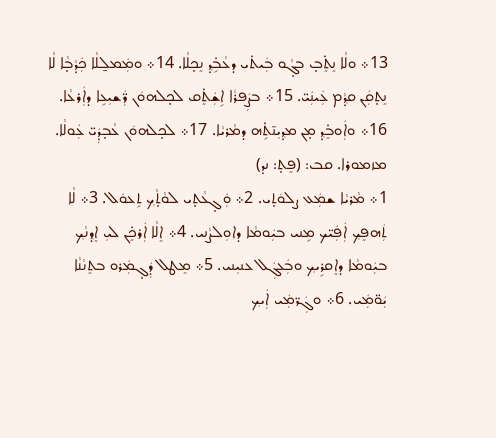13܀ ܘܠܵܐ ܢܸܬܸ̇ܒ̣ ܒܓ̣ܵܘ ܒܲܝܬ̇ܝ ܕܥܵܒܹ̇ܕ݂ ܢܸܟ̣ܠܵܐ. 14܀ ܘܡܲܡܠ̱ܠܵܐ ܟܲܕܵܒ̣ܵܐ ܠܵܐ ܢܸܬ̣ܩܲܢ ܩܕ݂ܵܡ ܥܲܝܢܲܝ̈. 15܀ ܒܨܲܦܪܵܐ ܐܹܫܲܬܸ̇ܩ ܠܟ̣ܠܗܘܿܢ ܪ̈ܲܫܝܼܥܹܐ ܕܐܲܪܥܵܐ. 16܀ ܘܐܲܘܒܸ̇ܕ݂ ܡ̣ܢ ܡܕ݂ܝܼܢ̄ܬܹ̇ܗ ܕܡܵܪܝܵܐ. 17܀ ܠܟ̣ܠܗܘܿܢ ܥܵܒ̣ܕܲܝ̈ ܥܲܘܠܵܐ.
ܡܙܡܘܪܐ. ܩܒ: (ܦܸܬ̣: ܢܕ)
1܀ ܡܵܪܝܵܐ ܫܡܲܥ ܨܠܘܿܬ̣ܝ. 2܀ ܘܲܓ̣ܥܵܬ̣ܝ ܠܘܵܬ̣ܵܟ݂ ܬܹܥܘܿܠ. 3܀ ܠܵܐ ܬܲܗܦܸܟ݂ ܐܲܦܲܝ̈ܟ ܡܹܢܝ ܒܝܲܘܡܵܐ ܕܐܘܼܠܨܵܢܝ. 4܀ ܐܸܠܵܐ ܐܲܪܟܸ̇ܢ ܠܝܼ ܐܸܕ݂ܢܵܟ݂ ܒܝܲܘܡܵܐ ܕܐܸܩܪܹܝܟ݂ ܘܒܲܥܓܲܠ ܥܢܝܼܢܝ. 5܀ ܡܸܛܠ ܕܲܓ̣ܡܲܪܘ ܒܬܸܢܵܢܵܐ ܝܲܘ̈ܡܲܝ. 6܀ ܘܓܲܪ̈ܡܲܝ ܐܲܝܟ݂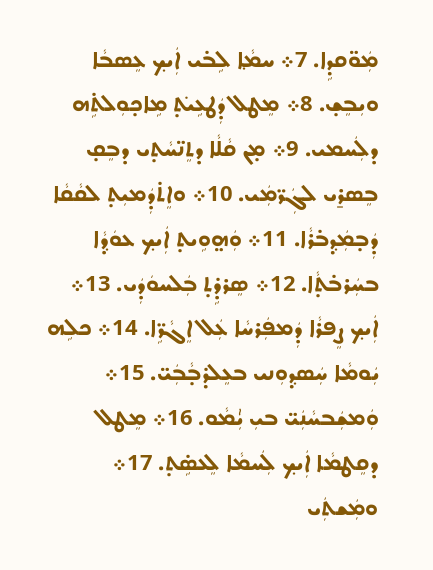ܡܲܘ̈ܩܕܹܐ. 7܀ ܚܡ݂ܵܐ ܠܹܒ̇ܝ ܐܲܝܟ݂ ܥܸܣܒܵܐ ܘܝܼܒܸܫ̣. 8܀ ܡܸܛܠ ܕܲܛܥܹܝ݁ܬ̣ ܡܹܐܟ̣ܘܼܠܬܹ̇ܗ ܕܠܲܚܡܝ. 9܀ ܡ̣ܢ ܩܵܠܵܐ ܕܬܸܢ̈ܚܵܬ̣ܝ ܕܒܸܩ̣ ܒܸܣܪ̱ܝ ܠܓܲܪ̈ܡܲܝ. 10܀ ܘܐܸܬ̇ܕܲܡܝܼܬ̣ ܠܩܵܩܵܐ ܕܲܒ̣ܡܲܕ݂ܒ̇ܪܵܐ. 11܀ ܘܲܗ̤ܘܹܝܬ̣ ܐܲܝܟ݂ ܥܘܿܕ݂ܵܐ ܒܚܲܪܒ̇ܬ̣ܵܐ. 12܀ ܣܸܪܕܹ̇ܬ̣ ܒܲܠܚܘܿܕܲܝ. 13܀ ܐܲܝܟ݂ ܨܸܦܪܵܐ ܕܲܡܦܲܪܚܵܐ ܥܲܠ ܐܸܓܵܪܹ̈ܐ. 14܀ ܟܠܹܗ ܝܲܘܡܵܐ ܚܲܣܕ݂ܘܼܢܝ ܒܥܸܠܕ̇ܒ̣ܵܒܲܝ̈. 15܀ ܘܲܡܫܲܒܚܵܢܲܝ̈ ܒܝܼ ܝܑܼܡܵܘ. 16܀ ܡܸܛܠ ܕܩܸܛܡܵܐ ܐܲܝܟ݂ ܠܲܚܡܵܐ ܠܸܥܣܹ̇ܬ̣. 17܀ ܘܡܲܫܬܲܝ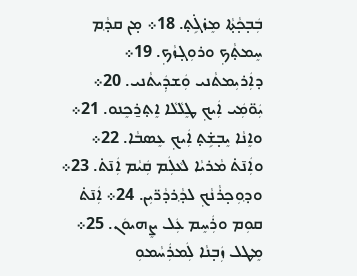ܒܲܒ̣ܟ̣ܵܬ̣ܵܐ ܡܸܙ̇ܓܹ̇ܬ̣. 18܀ ܡ̣ܢ ܩܕ݂ܵܡ ܚܸܡܬ̣ܵܟ݂ ܘܪܘܼܓ̣ܙܵܟ݂. 19܀ ܕܐܲܪܝܼܡܬܵܢܝ ܘܲܫܕܲܝܬܵܢܝ. 20܀ ܝܲܘ̈ܡܲܝ ܐܲܝܟ݂ ܛܸܠܵܠܵܐ ܐܸܬ̣ܪ̱ܟܸܢܘ. 21܀ ܘܐܸܢܵܐ ܝܸܒ̣ܫܹ̇ܬ̣ ܐܲܝܟ݂ ܥܸܣܒܵܐ. 22܀ ܘܐܲܢ̄ܬ̇ ܡܵܪܝܵܐ ܠܥܵܠܲܡ ܩܲܝܵܡ ܐܲܢ̄ܬ̇. 23܀ ܘܕ݂ܘܼܟ̣ܪܵܢܵܟ݂ ܠܕ݂ܵܪܕܵܪ̈ܝܼܢ. 24܀ ܐܲܢ̄ܬ̇ ܩܘܼܡ ܘܪܲܚܸܡ ܥܲܠ ܨܸܗܝܘܿܢ. 25܀ ܡܸܛܠ ܙܲܒ̣ܢܵܐ ܠܲܡܪܲܚܵܡܘܼ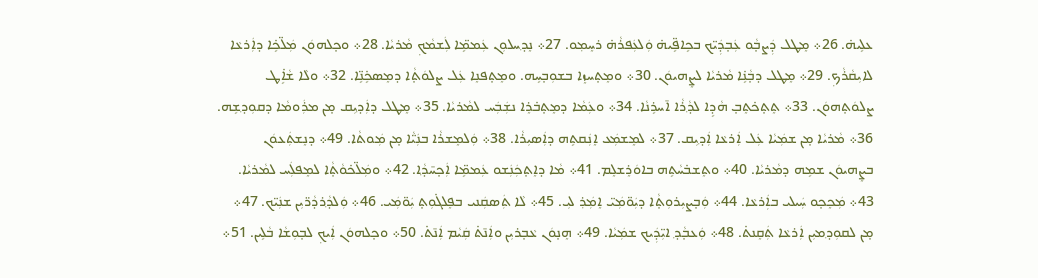ܥܠܹܝܗ̇. 26܀ ܡܸܛܠ ܕܲܨܒ̣ܵܘ ܥܲܒ̣ܕܲܝ̈ܟ ܒܟܹܐܦܹ̈ܝܗ̇ ܘܲܠܥܲܦܪܵܗ̇ ܪܚܸܡ݂ܘ. 27܀ ܢܸܕ݂ܚܠܘܼܢ ܥܲܡܡܹ̈ܐ ܠܲܫܡܵܟ݂ ܡܵܪܝܵܐ. 28܀ ܘܟ̣ܠܗܘܿܢ ܡܲܠ̈ܟܹ̇ܐ ܕܐܲܪܥܵܐ ܠܐܝܼܩܵܪܵܟ݂. 29܀ ܡܸܛܠ ܕܒ̣ܵܢܹ̇ܐ ܡܵܪܝܵܐ ܠܨܸܗܝܘܿܢ. 30܀ ܘܡܸܬ̣ܚܙܸܐ ܒܫܘܼܒ̣ܚܹܗ. ܘܡܸܬ̣ܦܢܸܐ ܥܲܠ ܨܠܘܿܬ̣ܵܐ ܕܡܸܣܟܹ̇ܢܹ̈ܐ. 32܀ ܘܠܵܐ ܫܵܐܹ̇ܛ ܨܠܘܿܬ̣ܗܘܿܢ. 33܀ ܬܸܬ̣ܟ̇ܬܸܒ̣ ܗܵܕܹܐ ܠܕ݂ܵܪܵܐ ܐ̄ܚܪܹܢܵܐ. 34܀ ܘܥܲܡܵܐ ܕܡܸܬ̣ܒ̇ܪܸܐ ܢܫܲܒܲܚ ܠܡܵܪܝܵܐ. 35܀ ܡܸܛܠ ܕܐܲܕ݂ܝܼܩ ܡ̣ܢ ܡܪܲܘܡܵܐ ܕܩܘܼܕ݂ܫܹܗ. 36܀ ܡܵܪܝܵܐ ܡ̣ܢ ܫܡܲܝܵܐ ܥܲܠ ܐܲܪܥܵܐ ܐܲܕ݂ܝܼܩ. 37܀ ܠܡܸܫܡܲܥ ܐܸܢܲܩܬܹܗ ܕܐܲܣܝܼܪܵܐ. 38܀ ܘܲܠܡܸܫܪܵܐ ܒܢܲܝ̈ܵܐ ܡ̣ܢ ܡܲܘܬܵܐ. 49܀ ܕܢܸܫܬܲܥܘܿܢ ܒܨܸܗܝܘܿܢ ܫܡܹܗ ܕܡܵܪܝܵܐ. 40܀ ܘܬܸܫܒ̇ܚܵܬܹܗ ܒܐܘܿܪܸܫܠܸܡ. 41܀ ܡܵܐ ܕܐܸܬ̣ܟܲܢܲܫܘ ܥܲܡܡܹ̈ܐ ܐܲܟ̣ܚ̄ܕ݂ܵܐ. 42܀ ܘܡܲܠ̈ܟ̇ܘܵܬ̣ܵܐ ܠܡܸܦܠܲܚ ܠܡܵܪܝܵܐ. 43܀ ܡܲܟܸܟ̣ܘ ܚܲܝܠܝ ܒܐܲܪܥܵܐ. 44܀ ܘܲܒ̣ܨܝܼܪܘܼܬ̣ܵܐ ܕܝܲܘ̈ܡܲܝ̈ ܐܸܡܲܪ݂ ܠܝܼ. 45܀ ܠܵܐ ܬܲܣܩܲܢܝ ܒܦܸܠܓ̇ܘܼܬ̣ ܝܲܘ̈ܡܲܝ. 46܀ ܘܲܠܕ݂ܵܪܕܵܪ̈ܝܼܢ ܫܢܲܝ̈ܟ. 47܀ ܡ̣ܢ ܠܩܘܼܕ݂ܡܝܼܢ ܐܲܪܥܵܐ ܬܲܩܸܢܬ̇. 48܀ ܘܲܥܒ̣ܵܕ݂ ܐܝܼ̈ܕܲܝܟ ܫܡܲܝܵܐ. 49܀ ܗܸܢ̣ܘܿܢ ܥܵܒ̣ܪܝܼܢ ܘܐܲܢ̄ܬ̇ ܩܲܝܵܡ ܐܲܢ̄ܬ̇. 50܀ ܘܟ̣ܠܗܘܿܢ ܐܲܝܟ݂ ܠܒ̣ܘܼܫܵܐ ܒܵܠܹܝܢ. 51܀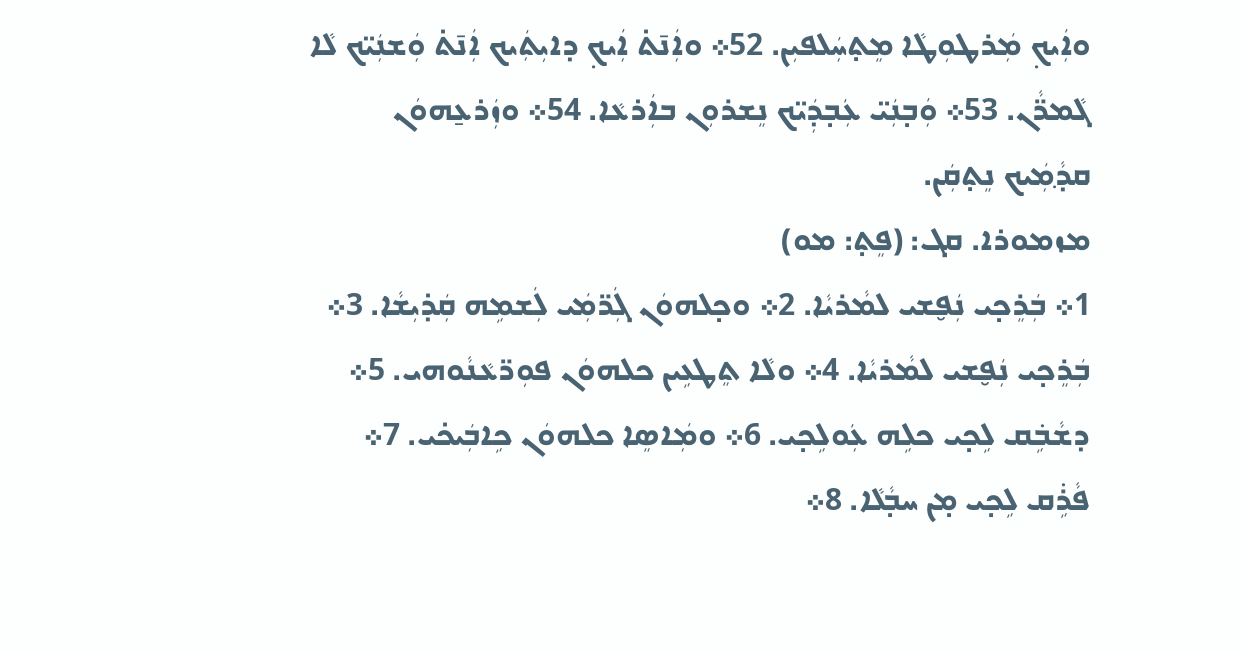ܘܐܲܝܟ݂ ܡܲܪܛܘܼܛܵܐ ܡܸܬ̣ܚܲܠܦܝܼܢ. 52܀ ܘܐܲܢ̄ܬ̇ ܐܲܝܟ݂ ܕܐܝܼܬܲܝܟ ܐܲܢ̄ܬ̇ ܘܲܫܢܲܝ̈ܟ ܠܵܐ ܓܵܡܪ̈ܵܢ. 53܀ ܘܲܒ̣ܢܲܝ̈ ܥܲܒ̣ܕܲܝ̈ܟ ܢܸܫܪܘܼܢ ܒܐܲܪܥܵܐ. 54܀ ܘܙܲܪܥ̱ܗܘܿܢ ܩܕ݂ܵܡܲܝܟ ܢܸܬ̣ܩܲܢ.
ܡܙܡܘܪܐ. ܩܓ: (ܦܸܬ̣: ܡܘ)
1܀ ܒܲܪܸܟ̣ܝ ܢܲܦ̮ܫܝ ܠܡܵܪܝܵܐ. 2܀ ܘܟ̣ܠܗܘܿܢ ܓܲܪ̈ܡܲܝ ܠܲܫܡܹܗ ܩܲܕ̇ܝܼܫܵܐ. 3܀ ܒܲܪܸܟ̣ܝ ܢܲܦ̮ܫܝ ܠܡܵܪܝܵܐ. 4܀ ܘܠܵܐ ܬܸܛܥܹܝܢ ܟܠܗܘܿܢ ܦܘܼܪ̈ܥܵܢܵܘܗܝ. 5܀ ܕܫܵܒܹ݁ܩ ܠܹܟ̣ܝ ܟܠܹܗ ܥܲܘܠܹܟ̣ܝ. 6܀ ܘܡܲܐܣܸܐ ܟܠܗܘܿܢ ܟܹܐܒܲܝܟ̇ܝ. 7܀ ܦܵܪܹ݁ܩ ܠܹܟ̣ܝ ܡ̣ܢ ܚܒ̣ܵܠܵܐ. 8܀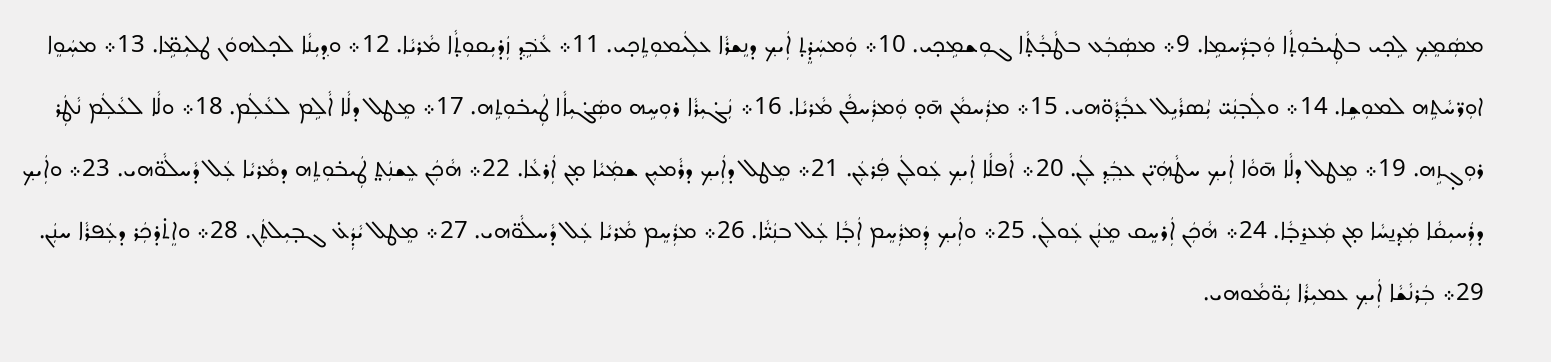ܡܣܲܡܸܟ݂ ܠܹܟ̣ܝ ܒܛܲܝܒ̇ܘܼܬ̣ܵܐ ܘܲܒ̣ܪ̈ܲܚܡܹܐ. 9܀ ܡܣܲܒܲܥ ܒܛܵܒ̣ܵܬ̣ܵܐ ܓܘܼܫܡܹܟ̣ܝ. 10܀ ܘܲܡܚܲܕܸ̇ܬ̣ ܐܲܝܟ݂ ܕܢܸܫܪܵܐ ܥܠܲܝܡܘܼܬܹܟ̣ܝ. 11܀ ܥܵܒܹ݁ܕ݂ ܙܲܕ̇ܝܼܩܘܼܬ̣ܵܐ ܡܵܪܝܵܐ. 12܀ ܘܕ݂ܝܼܢܵܐ ܠܟ̣ܠܗܘܿܢ ܛܠܝܼܡܹ̈ܐ. 13܀ ܡܚܲܘܸܐ ܐܘܼܪ̈ܚܵܬܹܗ ܠܡܘܼܫܹܐ. 14܀ ܘܠܲܒ̣ܢܲܝ̈ ܝܑܼܣܪܵܝܹܠ ܥܒ̣ܵܕ݂ܵܘ̈ܗܝ. 15܀ ܡܪܲܚܡܵܢ ܗ̄ܘ̣ ܘܲܡܪܲܚܦܵܢ ܡܵܪܝܵܐ. 16܀ ܢܲܓ̇ܝܼܪܵܐ ܪܘܼܚܹܗ ܘܣܲܓ̇ܝܼܐܵܐ ܛܲܝܒ̇ܘܼܬܹܗ. 17܀ ܡܸܛܠ ܕܠܵܐ ܐܵܠܹܡ ܠܥܵܠܲܡ. 18܀ ܘܠܵܐ ܠܥܵܠܲܡ ܢܵܛܲܪ ܪܘܼܓ̣ܙܹܗ. 19܀ ܡܸܛܠ ܕܠܵܐ ܗ̄ܘܵܐ ܐܲܝܟ݂ ܚܛܵܗܲܝ̈ܢ ܥܒ݂ܲܕ݂ ܠܲܢ. 20܀ ܐܵܦܠܵܐ ܐܲܝܟ݂ ܥܲܘܠܲܢ ܦܲܪܥܲܢ. 21܀ ܡܸܛܠ ܕܐܲܝܟ݂ ܕܪܵܡܝܼܢ ܫܡܲܝܵܐ ܡ̣ܢ ܐܲܪܥܵܐ. 22܀ ܗܵܟܲܢ ܥܸܫܢܲܬ̤ ܛܲܝܒ̇ܘܼܬܹܗ ܕܡܵܪܝܵܐ ܥܲܠ ܕܵܚܠܵܘ̈ܗܝ. 23܀ ܘܐܲܝܟ݂ ܕܪܲܚܝܼܩܵܐ ܡܲܕ݂ܢ̱ܚܵܐ ܡ̣ܢ ܡܲܥܪ̱ܒ̣ܵܐ. 24܀ ܗܵܟܲܢ ܐܲܪܚܸܩ ܡܸܢܲܢ ܥܲܘܠܲܢ. 25܀ ܘܐܲܝܟ݂ ܕܲܡܪܲܚܸܡ ܐܲܒ̣ܵܐ ܥܲܠ ܒܢܲܝ̈ܵܐ. 26܀ ܡܪܲܚܸܡ ܡܵܪܝܵܐ ܥܲܠ ܕܵܚܠܵܘ̈ܗܝ. 27܀ ܡܸܛܠ ܝܵܕܲܥ̇ ܓܒ̣ܝܼܠܬܲܢ. 28܀ ܘܐܸܬ̇ܕ̇ܟܲܪ ܕܥܲܦܪܵܐ ܚܢܲܢ. 29܀ ܒܲܪܢܵܫܵܐ ܐܲܝܟ݂ ܥܡܝܼܪܵܐ ܝܲܘ̈ܡܵܘܗܝ.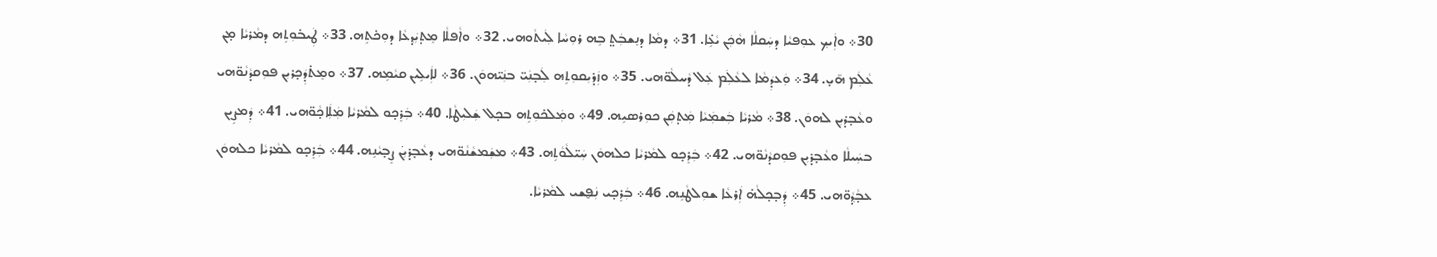30܀ ܘܐܲܝܟ݂ ܥܘܼܦܝܵܐ ܕܚܲܩܠܵܐ ܗܵܟܲܢ ܝܵܥܹ̇ܐ. 31܀ ܕܡܵܐ ܕܢܸܫܒܲܬ̤ ܒܹܗ ܪܘܼܚܵܐ ܠܲܝܬܵܘܗܝ. 32܀ ܘܐܵܦܠܵܐ ܡܸܬ̣ܝܲܕ݂ܥܵܐ ܕܘܼܟ̇ܬܹܗ. 33܀ ܛܲܝܒ̇ܘܼܬܹܗ ܕܡܵܪܝܵܐ ܡ̣ܢ ܥܵܠܲܡ ܗ̄ܝ̣. 34܀ ܘܲܥܕܲܡܵܐ ܠܥܵܠܲܡ ܥܲܠ ܕܵܚܠܵܘ̈ܗܝ. 35܀ ܘܙܲܕ̇ܝܼܩܘܼܬܹܗ ܠܲܒ̣ܢܲܝ̈ ܒܢܲܝ̈ܗܘܿܢ. 36܀ ܠܐܲܝܠܹܝܢ ܩܝܵܡܹܗ. 37܀ ܘܡܸܬ̇ܕܲܟ̣ܪܝܼܢ ܦܘܼܩܕܵܢܵܘ̈ܗܝ ܘܥܵܒ̣ܕ̇ܝܼܢ ܠܗܘܿܢ. 38܀ ܡܵܪܝܵܐ ܒܲܫܡܲܝܵܐ ܡܲܬ̣ܩܲܢ ܟܘܼܪܣܝܹܗ. 49܀ ܘܡܲܠܟ̇ܘܼܬܹܗ ܒܟ̣ܠ ܫܲܠܝܼܛܵܐ. 40܀ ܒܲܪܸܟ̣ܘ ܠܡܵܪܝܵܐ ܡܲܠܲܐܟ̣ܵܘ̈ܗܝ. 41܀ ܕܲܡܨܹܝܢ ܒܚܲܝܠܵܐ ܘܥܵܒ̣ܕ̇ܝܼܢ ܦܘܼܩܕܵܢܵܘ̈ܗܝ. 42܀ ܒܲܪܸܟ̣ܘ ܠܡܵܪܝܵܐ ܟܠܗܘܿܢ ܚܲܝ̈ܠܵܘܵܬܹܗ. 43܀ ܡܫܲܡܫܵܢܵܘ̈ܗܝ ܕܥܵܒ̣ܕ̇ܝܼ݁ܢ ܨܸܒ̣ܝܵܢܹܗ. 44܀ ܒܲܪܸܟ̣ܘ ܠܡܵܪܝܵܐ ܟܠܗܘܿܢ ܥܒ̣ܵܕ݂ܵܘ̈ܗܝ. 45܀ ܕܲܒ̣ܟ̣ܠܵܗ̇ ܐܲܪܥܵܐ ܫܘܼܠܛܵܢܹܗ. 46܀ ܒܲܪܸܟ̣ܝ ܢܲܦ̮ܫܝ ܠܡܵܪܝܵܐ.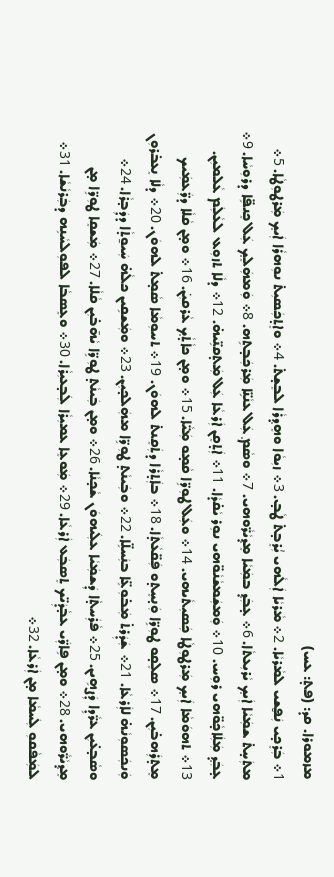ܡܙܡܘܪܐ. ܩܕ: (ܦܬ̣: ܥܚ)
1܀ ܒܲܪܸܟ̣ܝ ܢܲܦ̮ܫܝ ܠܡܵܪܝܵܐ. 2܀ ܡܵܪܝܵܐ ܐܲܠܵܗܝ ܝܑܼܪܸܒ̣ܬ̇ ܛܵܒ̣. 3܀ ܙܝܼܘܵܐ ܘܗܸܕ݂ܪܵܐ ܠܒܸܫ̣ܬ̇. 4܀ ܘܐܸܬ̣ܟܲܣܝܼܬ̇ ܢܘܼܗܪܵܐ ܐܲܝܟ݂ ܡܲܪܛܘܼܛܵܐ. 5܀ ܡܬܲܚ̣ܬ̇ ܫܡܲܝܵܐ ܐܲܝܟ݂ ܝܵܪܝܼܥܬܵܐ. 6܀ ܥ̣ܒܲܕ݂ ܒܡܲܝܵܐ ܡܸܕ݂ܝܵܪ̈ܵܘܗܝ. 7܀ ܘܣܵܡ݂ ܥܲܠ ܥܢܵܢܹ̈ܐ ܡܲܪܟܲܒ̣ܬܹܗ. 8܀ ܘܲܡܗܲܠܸܟ݂ ܥܲܠ ܟܸܢܦܹ̈ܐ ܕܪܘܼܚܵܐ. 9܀ ܥ̣ܒܲܕ݂ ܡܲܠܲܐܟ̣ܵܘ̈ܗܝ ܪܘܼܚ. 10܀ ܘܲܡܫܲܡܫܵܢܵܘ̈ܗܝ ܢܘܼܪ ܝܵܩ̇ܕܵܐ. 11܀ ܐܲܬ̣ܩܸܢ ܐܲܪܥܵܐ ܥܲܠ ܡܲܬ̣ܩܢܹ̈ܝܗ̇. 12܀ ܕܠܵܐ ܬܙܘܼܥ ܠܥܵܠܲܡ ܥܵܠܡܝܼܢ. 13܀ ܬܗܘܿܡܵܐ ܐܲܝܟ݂ ܡܲܪܛܘܼܛܵܐ ܟܲܣܝܼܬܵܝܗܝ. 14܀ ܘܥܲܠ ܛܘܼܪܹ̈ܐ ܩܵܡ̣ܘ ܡܲܝ̈ܵܐ. 15܀ ܘܡ̣ܢ ܟܐܵܬ̣ܵܟ݂ ܥܵܪܩܝܼ݁ܢ. 16܀ ܘܡ̣ܢ ܩܵܠܵܐ ܕܪ̈ܲܥܡܲܝܟ ܡܸܬ̣ܪܲܗܒ̇ܝܼܢ. 17܀ ܣܠܸܩ̣ܘ ܛܘܼܪܹ̈ܐ ܘܲܢ̣ܚܸܬ̣ܘ ܦܲܩ̈ܥܵܬ̣ܵܐ. 18܀ ܒܐܲܬ̣ܪܵܐ ܕܬܲܩܸܢܬ̇ ܠܗܘܿܢ. 19܀ ܬܚܘܼܡܵܐ ܣܵܡ̣ܬ̇ ܠܗܘܿܢ. 20܀ ܕܠܵܐ ܢܸܥܒ̇ܪܘܼܢ ܘܲܢܟܲܣܘܼܢܵܗ̇ ܠܐܲܪܥܵܐ. 21܀ ܫܲܕܲܪܬ̇ ܡܲܒ̇ܘܼܥܹ̈ܐ ܒܢܲܚܠܹ̈ܐ. 22܀ ܘܒܲܝܢܵܬ̣ ܛܘܼܪܹ̈ܐ ܡܗܲܠܟ̣ܝܼܢ. 23܀ ܘܡܲܫܩܹܝܢ ܟܠܵܗ̇ ܚܲܝܘ̱ܬ̣ܵܐ ܕܕܲܒ̣ܪܵܐ. 24܀ ܘܣܵܒ̣ܥ̇ܝܼܢ ܥܪ̈ܵܕܹܐ ܕܲܨܗܹܝܢ. 25܀ ܦܵܪܲܚܬ̣ܵܐ ܕܲܫܡܲܝܵܐ ܥܠܲܝܗܘܿܢ ܫܵܟ̣ܢܵܐ. 26܀ ܘܡ̣ܢ ܒܲܝܢܵܬ̣ ܛܘܼܪܹ̈ܐ ܝܵܗ̄ܒ̇ܝܼܢ ܩܵܠܵܐ. 27܀ ܡܲܫܩܸܐ ܛܘܼܪܹ̈ܐ ܡ̣ܢ ܡܸܕ݂ܝܵܪ̈ܵܘܗܝ. 28܀ ܘܡ̣ܢ ܦܹܐܪ̈ܲܝ ܥܒ̣ܵܕܲܝ̈ܟ ܬܸܣܒܲܥ ܐܲܪܥܵܐ. 29܀ ܡܲܘܥܸܐ ܥܡܝܼܪܵܐ ܠܲܒ̣ܥܝܼܪܵܐ. 30܀ ܘܥܸܣܒܵܐ ܠܦܘܼܠܚܵܢܹܗ ܕܒܲܪܢܵܫܵܐ. 31܀ ܠܡܲܦܵܩܘܼ ܠܲܚܡܵܐ ܡ̣ܢ ܐܲܪܥܵܐ. 32܀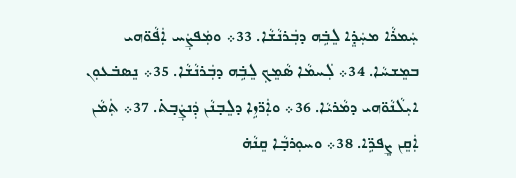ܚܲܡܪܵܐ ܡܚܲܕܸ̇ܐ ܠܸܒܹ̇ܗ ܕܒܲܪܢܵܫܵܐ. 33܀ ܘܡܲܦܨܲܚ ܐܲܦܵܘ̈ܗܝ ܒܡܸܫܚܵܐ. 34܀ ܠܲܚܡܵܐ ܣܵܡܸܟ݂ ܠܸܒܹ̇ܗ ܕܒܲܪܢܵܫܵܐ. 35܀ ܢܸܣܒ̇ܥܘܼܢ ܐܝܼܠܵܢܵܘ̈ܗܝ ܕܡܵܪܝܵܐ. 36܀ ܘܐܲܪ̈ܙܹܐ ܕܠܸܒ̣ܢܵܢ ܕܲܢܨܲܒ̣ܬ̇. 37܀ ܬܲܡܵܢ ܐܲܩܸܢ ܨܸܦܪܹ̈ܐ. 38܀ ܘܚܘܼܪܒ̣ܵܐ ܩܸܢܵܗ̇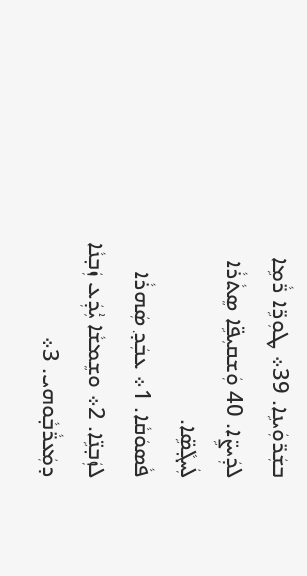ܒܫܲܪ̈ܘܲܝܢܹܐ. 39܀ ܛܘܼܪܹ̈ܐ ܪ̈ܵܡܹܐ ܠܕܲܝܨܹ̈ܐ. 40 ܘܲܫܩܝܼܦܹ̈ܐ ܣܸܬܵܪܵܐ ܠܲܚܓ̣ܵܣܹ̈ܐ.
ܦܵܣܘܿܩܵܐ. 1܀ ܥܒܲܕ݂ ܣܲܗܪܵܐ ܠܙܲܒ̣ܢܹ̈ܐ. 2܀ ܘܫܸܡܫܵܐ ܝܑܼܕܲܥ ܙܲܒ̣ܢܵܐ ܕܡܲܥܪ̈ܵܒ̣ܵܘܗܝ. 3܀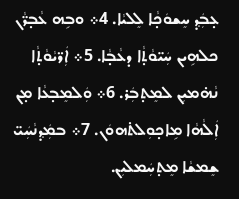ܥ̣ܒܲܕ݂ ܚܸܫܘܿܟ̣ܵܐ ܠܸܠܝܵܐ. 4܀ ܘܒܹܗ ܥܵܒ̣ܪ̈ܵܢ ܟܠܗܹܝܢ ܚܲܝ̈ܘܵܬ̣ܵܐ ܕܥܵܒ̣ܵܐ. 5܀ ܐܲܪ̈ܝܵܘܵܬ̣ܵܐ ܢܵܗ̇ܡܝܼܢ ܠܡܸܬ̣ܒܲܪ. 6܀ ܘܲܠܡܸܒ̣ܥܵܐ ܡ̣ܢ ܐܲܠܵܗܵܐ ܡܹܐܟ̣ܘܼܠܬ̇ܗܘܿܢ. 7܀ ܒܡܲܕ݂ܢܵܚܲܝ̈ ܫܸܡܫܵܐ ܡܸܬ̣ܚܲܡܠܝܼܢ.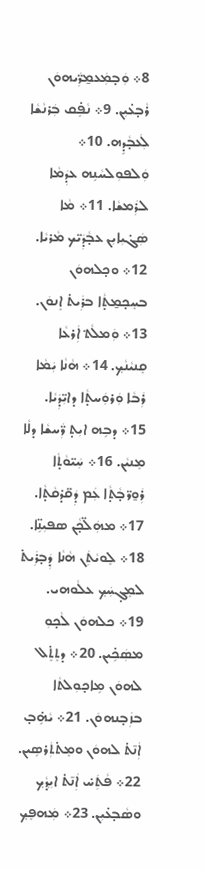8܀ ܘܲܒ̣ܡܲܥܡ̱ܪ̈ܲܝܗܘܿܢ ܪܵܒ̣ܥ̇ܝܼܢ. 9܀ ܢܵܦܹ̇ܩ ܒܲܪܢܵܫܵܐ ܠܲܥܒ̣ܵܕܹܗ. 10܀ ܘܲܠܦܘܼܠܚܵܢܹܗ ܥܕܲܡܵܐ ܠܪܲܡܫܵܐ. 11܀ ܡܵܐ ܣܲܓ̇ܝܼܐܝܼܢ ܥܒ̣ܵܕܲܝ̈ܟ ܡܵܪܝܵܐ. 12܀ ܘܟ̣ܠܗܘܿܢ ܒܚܸܟ̣ܡ̱ܬ̣ܵܐ ܒܪܲܝܬ̇ ܐܸܢܘܿܢ. 13܀ ܘܲܡܠܵܬ݀ ܐܲܪܥܵܐ ܩܸܢܝܵܢܵܟ݂. 14܀ ܗܵܢܵܐ ܝܲܡܵܐ ܪܲܒܵܐ ܘܲܪܘܲܚܬ̣ܵܐ ܕܐܝܼ̈ܕܲܝܵܐ. 15܀ ܕܒܹܗ ܐܝܼܬ̣ ܪ̈ܲܚܫܵܐ ܕܠܵܐ ܡܸܢܝܵܢ. 16܀ ܚܲܝ̈ܘܵܬ̣ܵܐ ܪܲܘ̱ܪ̈ܒ̣ܵܬ̣ܵܐ ܥܲܡ ܕܲܩ̈ܕ̇ܩܵܬ̣ܵܐ. 17܀ ܡܗܲܠ̈ܟ̣ܵܢ ܣܦܝܼܢܹ̈ܐ. 18܀ ܠܸܘܝܵܬܲܢ ܗܵܢܵܐ ܕܲܒ̣ܪܲܝܬ̇ ܠܡܸܓ̣ܚܲܟ݂ ܥܠܵܘܗܝ. 19܀ ܟܠܗܘܿܢ ܠܵܟ̣ܘܼ ܡܣܲܟܹ̇ܝܢ. 20܀ ܕܬܸܬܸ̇ܠ ܠܗܘܿܢ ܡܹܐܟ̣ܘܼܠܬܵܐ ܒܙܲܒ̣ܢܗܘܿܢ. 21܀ ܝܵܗܹ̇ܒ̣ ܐܲܢ̄ܬ̇ ܠܗܘܿܢ ܘܡܸܬ̇ܬܲܪܣܹܝܢ. 22܀ ܦܵܬܲܚ̇ ܐܲܢ̄ܬ̇ ܐܝܼܕ݂ܵܟ݂ ܘܣܵܒ̣ܥ̇ܝܼܢ. 23܀ ܡܲܗܦܸܟ݂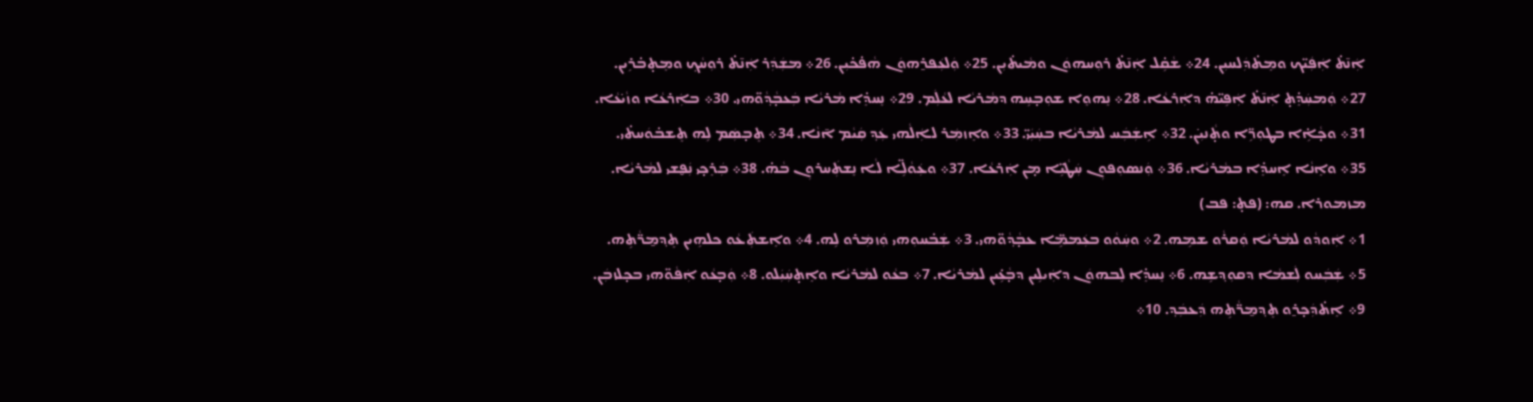ܐܲܢ̄ܬ̇ ܐܲܦܲܝ̈ܟ ܘܡܸܬ̇ܕܲܠܚܝܼܢ. 24܀ ܫܵܩܹ̇ܠ ܐܲܢ̄ܬ̇ ܪܘܼܚܗܘܿܢ ܘܡܵܝܬ̇ܝܼܢ. 25܀ ܘܲܠܥܲܦܪ̱ܗܘܿܢ ܗܵܦ̇ܟ̇ܝܼܢ. 26܀ ܡܫܲܕܲܪ ܐܲܢ̄ܬ̇ ܪܘܼܚܵܟ݂ ܘܡܸܬ̣ܒ̇ܪܹܝܢ. 27܀ ܘܲܡܚܲܕܸ̇ܬ̣ ܐܲܢ̄ܬ̇ ܐܲܦܹܝ̈ܗ̇ ܕܐܲܪܥܵܐ. 28܀ ܢܸܗܘܸܐ ܫܘܼܒ̣ܚܹܗ ܕܡܵܪܝܵܐ ܠܥܵܠܲܡ. 29܀ ܢܸܚܕܸ̇ܐ ܡܵܪܝܵܐ ܒܲܥܒ̣ܵܕ݂ܵܘ̈ܗܝ. 30܀ ܒܐܲܪܥܵܐ ܘܙܵܝ݁ܥܵܐ. 31܀ ܘܟ̣ܵܐܹ̇ܐ ܒܛܘܼܪܹ̈ܐ ܘܬ̣ܵܢܝܼ݁ܢ. 32܀ ܐܹܫܲܒܲܚ ܠܡܵܪܝܵܐ ܒܚܲܝܲܝ̈. 33܀ ܘܐܸܙܡܲܪ ܠܐܲܠܵܗܝ ܥܲܕ݂ ܩܲܝܵܡ ܐ̄ܢܵܐ. 34܀ ܬܸܒ̣ܣܲܡ ܠܹܗ ܬܸܫܒ̇ܘܿܚܬ̇ܝ. 35܀ ܘܐܸܢܵܐ ܐܸܚܕܸ̇ܐ ܒܡܵܪܝܵܐ. 36܀ ܘܲܢܣܘܼܦܘܼܢ ܚܲܛܵܝܹ̈ܐ ܡ̣ܢ ܐܲܪܥܵܐ. 37܀ ܘܥܲܘܵܠܹ̈ܐ ܠܵܐ ܢܸܫܬܲܚܪܘܼܢ ܒܵܗ̇. 38܀ ܒܲܪܸܟ̣ܝ ܢܲܦ̮ܫܝ ܠܡܵܪܝܵܐ.
ܡܙܡܘܪܐ. ܩܗ: (ܦܬ̣: ܦܒ)
1܀ ܐܲܘܕܵܘ ܠܡܵܪܝܵܐ ܘܲܩܪܵܘ ܫܡܹܗ. 2܀ ܘܚܲܘܵܘ ܒܥܲܡܡܹ̈ܐ ܥܒ̣ܵܕ݂ܵܘ̈ܗܝ. 3܀ ܫܲܒ̇ܚܘܼܗܝ ܘܲܙܡܲܪܘ ܠܹܗ. 4܀ ܘܐܸܫܬܲܥܵܘ ܟܠܗܹܝܢ ܬܸܕ݂ܡ̱ܪ̈ܵܬܹܗ. 5܀ ܫܲܒܲܚܘ ܠܲܫܡܵܐ ܕܩܘܼܕ݂ܫܹܗ. 6܀ ܢܸܚܕܸ̇ܐ ܠܸܒܗܘܿܢ ܕܐܲܝܠܹܝܢ ܕܒ̣ܵܥܹ̇ܝܢ ܠܡܵܪܝܵܐ. 7܀ ܒܥܵܘ ܠܡܵܪܝܵܐ ܘܐܸܬ̣ܚܲܝܲܠܘ. 8܀ ܘܲܒ̣ܥܵܘ ܐܲܦܵܘ̈ܗܝ ܒܟ̣ܠܙܒܲܢ. 9܀ ܐܸܬ̇ܕܲܟ̣ܪ̱ܘ ܬܸܕ݂ܡ̱ܪ̈ܵܬܹܗ ܕܲܥܒܲܕ݂. 10܀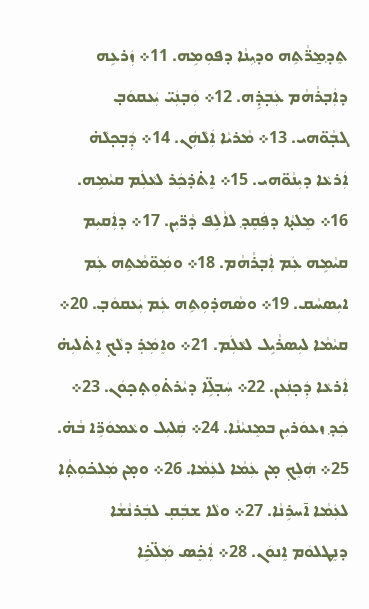ܬܸܕ݂ܡ̱ܪ̈ܵܬܹܗ ܘܕ݂ܝܼܢܵܐ ܕܦܘܼܡܹܗ. 11܀ ܙܲܪܥܹܗ ܕܐܲܒ̣ܪܵܗܵܡ ܥܲܒ̣ܕܹ̇ܗ. 12܀ ܘܲܒ̣ܢܲܝ̈ ܝܲܥܩܘܿܒ̣ ܓܒ̣ܵܘ̈ܗܝ. 13܀ ܡܵܪܝܵܐ ܐܲܠܵܗܲܢ. 14܀ ܕܲܒ̣ܟ̣ܠܵܗ̇ ܐܲܪܥܵܐ ܕܝܼܢܵܘ̈ܗܝ. 15܀ ܐܸܬ̇ܕ̇ܟܲܪ ܠܥܵܠܲܡ ܩܝܵܡܹܗ. 16܀ ܡܸܠܬ̣ܵܐ ܕܦܲܩܸܕ݂ ܠܐܵܠܹܦ ܕܵܪ̈ܝܼܢ. 17܀ ܕܐܲܩܝܼܡ ܩܝܵܡܹܗ ܥܲܡ ܐܲܒ̣ܪܵܗܵܡ. 18܀ ܘܡܲܘ̈ܡܵܬܹܗ ܥܲܡ ܐܝܼܣܚܵܩ. 19܀ ܘܣܵܗܕ̇ܘܼܬܹܗ ܥܲܡ ܝܲܥܩܘܿܒ̣. 20܀ ܩܝܵܡܵܐ ܠܝܼܣܪܵܝܹܠ ܠܥܵܠܲܡ. 21܀ ܘܐܸܡܲܪ݂ ܕܠܵܟ݂ ܐܸܬ̇ܠܝܼܗ̇ ܐܲܪܥܵܐ ܕܲܟ̣ܢܲܥܢ. 22܀ ܚܲܒ̣ܠܹ̈ܐ ܕܝܵܪܬ̇ܘܼܬ̣ܟ̣ܘܿܢ. 23܀ ܟܲܕ݂ ܙܥܘܿܪܝܼܢ ܒܡܸܢܝܵܢܵܐ. 24܀ ܩܲܠܝܼܠ ܘܥܵܡܘܿܪܹ̈ܐ ܒܵܗ̇. 25܀ ܗܲܠܸܟ݂ ܡ̣ܢ ܥܲܡܵܐ ܠܥܲܡܵܐ. 26܀ ܘܡ̣ܢ ܡܲܠܟ̇ܘܼܬ̣ܵܐ ܠܥܲܡܵܐ ܐ̄ܚܪܹܢܵܐ. 27܀ ܘܠܵܐ ܫܒܲܩ݂ ܠܒܲܪܢܵܫܵܐ ܕܢܸܛܠܘܿܡ ܐܸܢܘܿܢ. 28܀ ܐܲܟܸ̇ܣ ܡܲܠ̈ܟܹ̇ܐ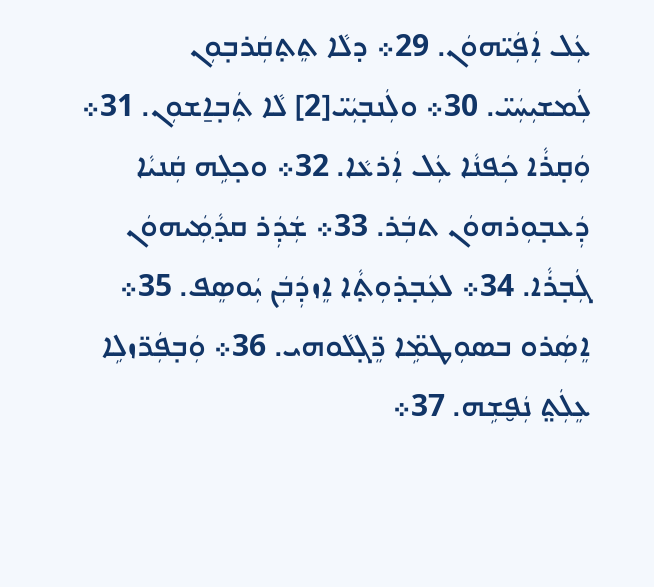ܥܲܠ ܐܲܦܲܝ̈ܗܘܿܢ. 29܀ ܕܠܵܐ ܬܸܬ̣ܩܲܪܒ̣ܘܼܢ ܠܲܡܫܝܼܚܲܝ̈. 30܀ ܘܠܲܢܒ̣ܝܲܝ̈[2] ܠܵܐ ܬܲܒ̣ܐ̱ܫܘܼܢ. 31܀ ܘܲܩ̣ܪܵܐ ܟܲܦܢܵܐ ܥܲܠ ܐܲܪܥܵܐ. 32܀ ܘܟ̣ܠܹܗ ܩܲܢܝܵܐ ܕܲܥܒ̣ܘܼܪܗܘܿܢ ܬܒܲܪ. 33܀ ܫܲܕܲܪ ܩܕ݂ܵܡܲܝܗܘܿܢ ܓܲܒ̣ܪܵܐ. 34܀ ܠܥܲܒ̣ܕ̇ܘܼܬ̣ܵܐ ܐܸܙܕܲܒܲܢ ܝܲܘܣܸܦ. 35܀ ܐܸܣܲܪܘ ܒܣܘܼܛܡܹ̈ܐ ܪܸ̈ܓ̣ܠܵܘܗܝ. 36܀ ܘܲܒ̣ܦܲܪ̈ܙܠܹܐ ܥܸܠܲܬ݀ ܢܲܦ̮ܫܹܗ. 37܀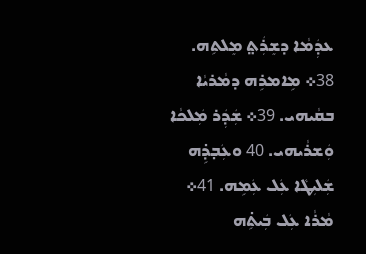ܥܕܲܡܵܐ ܕܫܸܪܲܬ݀ ܡܸܠܬܹܗ. 38܀ ܡܹܐܡܪܹܗ ܕܡܵܪܝܵܐ ܒܩܵܝܗܝ. 39܀ ܫܲܕܲܪ ܡܲܠܟܵܐ ܘܲܫܪܵܝܗܝ. 40 ܘܥܲܒ̣ܕܹ̇ܗ ܫܲܠܝܼܛܵܐ ܥܲܠ ܥܲܡܹܗ. 41܀ ܡܵܪܵܐ ܥܲܠ ܒܲܝܬܹ̇ܗ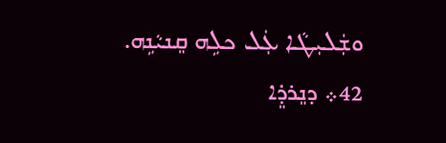ܘܫܲܠܝܼܛܵܐ ܥܲܠ ܟܠܹܗ ܩܸܢܝܵܢܹܗ. 42܀ ܕܢܸܪܕܸ̇ܐ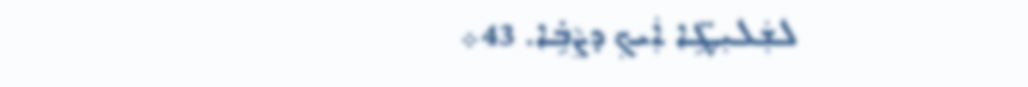ܠܫܲܠܝܼܛܹ̈ܐ ܐܲܝܟ݂ ܕܨܵܒܹ̇ܐ. 43܀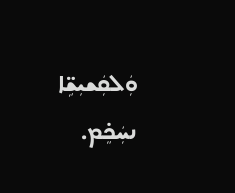ܘܲܠܩܲܫܝܼܫܹ̈ܐ ܢܚܲܟܸ̇ܡ.